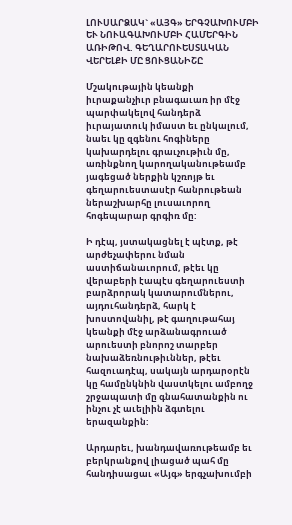ԼՈՒՍԱՐՁԱԿ` «ԱՅԳ» ԵՐԳՉԱԽՈՒՄԲԻ ԵՒ ՆՈՒԱԳԱԽՈՒՄԲԻ ՀԱՄԵՐԳԻՆ ԱՌԻԹՈՎ. ԳԵՂԱՐՈՒԵՍՏԱԿԱՆ ՎԵՐԵԼՔԻ ՄԸ ՑՈՒՑԱՆԻՇԸ

Մշակութային կեանքի իւրաքանչիւր բնագաւառ իր մէջ պարփակելով հանդերձ իւրայատուկ իմաստ եւ ընկալում, նաեւ կը զգենու հոգիները կախարդելու գրաւչութիւն մը, առինքնող կարողականութեամբ յագեցած ներքին կշռոյթ եւ  գեղարուեստասէր հանրութեան ներաշխարհը լուսաւորող հոգեպարար գրգիռ մը:

Ի դէպ, յստակացնել է պէտք, թէ արժեչափերու նման աստիճանաւորում, թէեւ կը վերաբերի էապէս գեղարուեստի բարձրորակ կատարումներու, այդուհանդերձ, հարկ է խոստովանիլ, թէ գաղութահայ կեանքի մէջ արձանագրուած արուեստի բնորոշ տարբեր նախաձեռնութիւններ, թէեւ հազուադէպ, սակայն արդարօրէն կը համընկնին վաստկելու ամբողջ շրջապատի մը գնահատանքին ու ինչու չէ աւելիին ձգտելու երազանքին:

Արդարեւ, խանդավառութեամբ եւ բերկրանքով լիացած պահ մը հանդիսացաւ «Այգ» երգչախումբի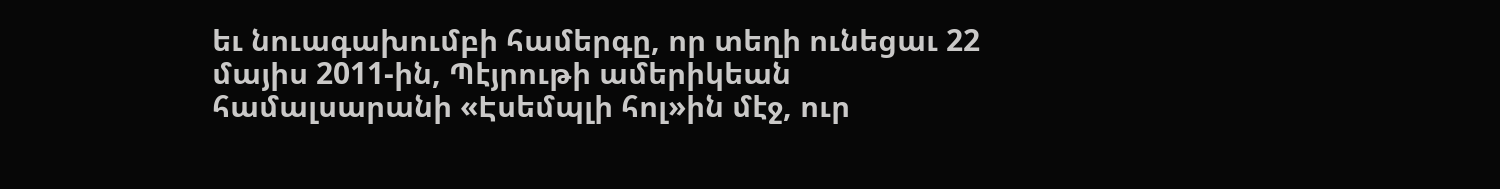եւ նուագախումբի համերգը, որ տեղի ունեցաւ 22 մայիս 2011-ին, Պէյրութի ամերիկեան համալսարանի «Էսեմպլի հոլ»ին մէջ, ուր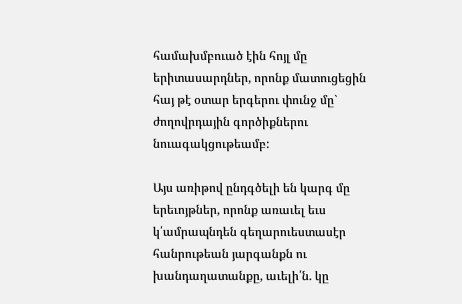համախմբուած էին հոյլ մը երիտասարդներ, որոնք մատուցեցին հայ թէ օտար երգերու փունջ մը` ժողովրդային գործիքներու նուագակցութեամբ:

Այս առիթով ընդգծելի են կարգ մը երեւոյթներ, որոնք առաւել եւս կ՛ամրապնդեն գեղարուեստասէր հանրութեան յարգանքն ու խանդաղատանքը, աւելի՛ն. կը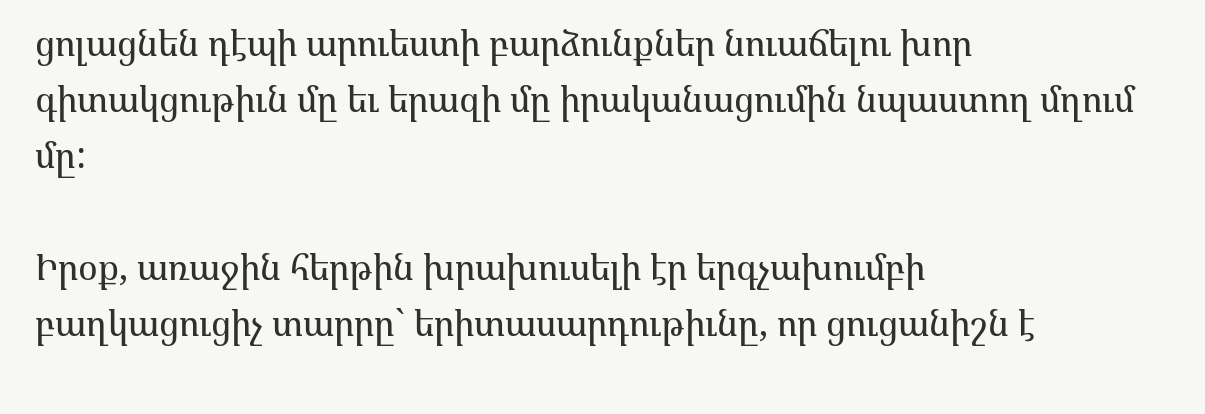ցոլացնեն դէպի արուեստի բարձունքներ նուաճելու խոր գիտակցութիւն մը եւ երազի մը իրականացումին նպաստող մղում մը:

Իրօք, առաջին հերթին խրախուսելի էր երգչախումբի բաղկացուցիչ տարրը` երիտասարդութիւնը, որ ցուցանիշն է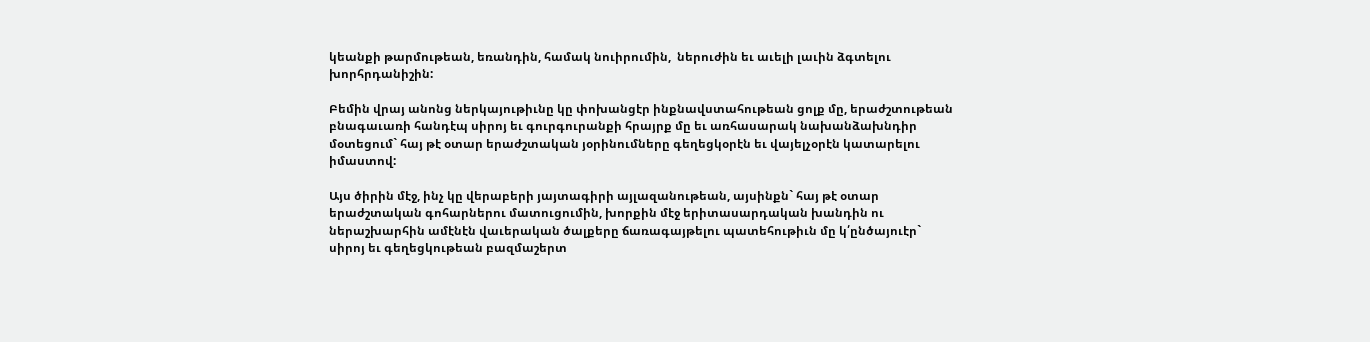կեանքի թարմութեան, եռանդին, համակ նուիրումին,  ներուժին եւ աւելի լաւին ձգտելու խորհրդանիշին:

Բեմին վրայ անոնց ներկայութիւնը կը փոխանցէր ինքնավստահութեան ցոլք մը, երաժշտութեան բնագաւառի հանդէպ սիրոյ եւ գուրգուրանքի հրայրք մը եւ առհասարակ նախանձախնդիր մօտեցում` հայ թէ օտար երաժշտական յօրինումները գեղեցկօրէն եւ վայելչօրէն կատարելու իմաստով:

Այս ծիրին մէջ, ինչ կը վերաբերի յայտագիրի այլազանութեան, այսինքն` հայ թէ օտար երաժշտական գոհարներու մատուցումին, խորքին մէջ երիտասարդական խանդին ու ներաշխարհին ամէնէն վաւերական ծալքերը ճառագայթելու պատեհութիւն մը կ՛ընծայուէր` սիրոյ եւ գեղեցկութեան բազմաշերտ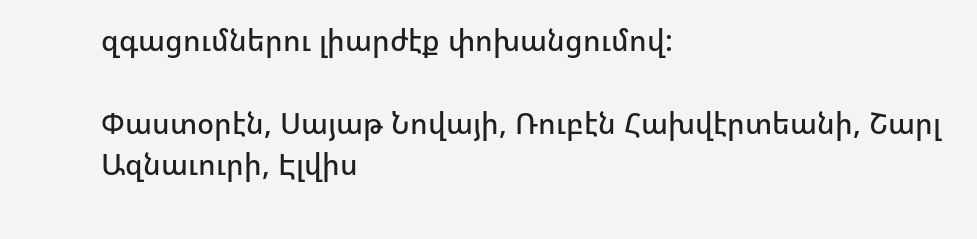զգացումներու լիարժէք փոխանցումով:

Փաստօրէն, Սայաթ Նովայի, Ռուբէն Հախվէրտեանի, Շարլ Ազնաւուրի, Էլվիս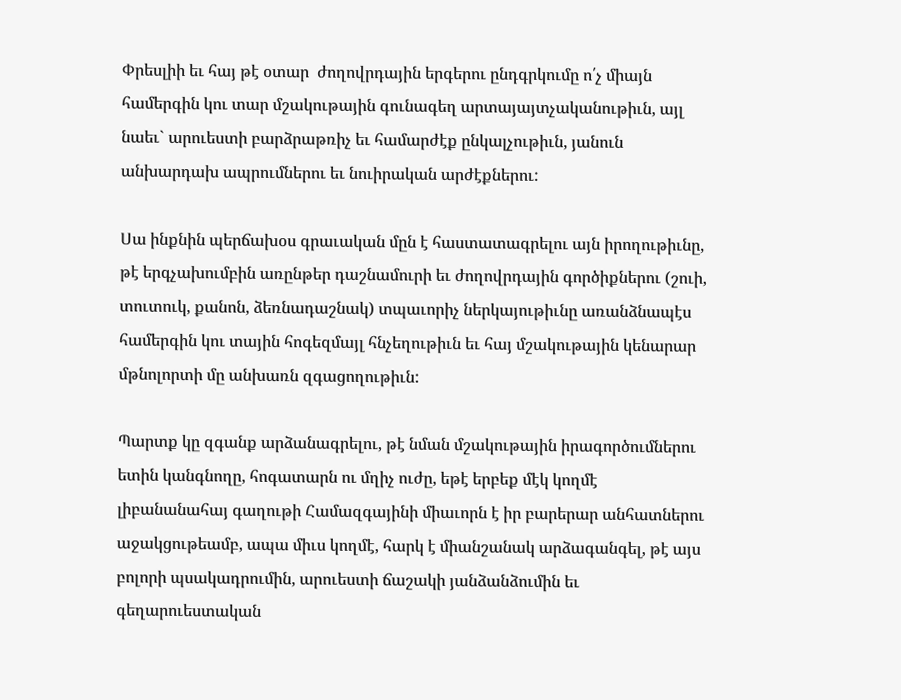Փրեսլիի եւ հայ թէ օտար  ժողովրդային երգերու ընդգրկումը ո՛չ միայն համերգին կու տար մշակութային գունագեղ արտայայտչականութիւն, այլ նաեւ` արուեստի բարձրաթռիչ եւ համարժէք ընկալչութիւն, յանուն անխարդախ ապրումներու եւ նուիրական արժէքներու:

Սա ինքնին պերճախօս գրաւական մըն է հաստատագրելու այն իրողութիւնը, թէ երգչախումբին առընթեր դաշնամուրի եւ ժողովրդային գործիքներու (շուի, տուտուկ, քանոն, ձեռնադաշնակ) տպաւորիչ ներկայութիւնը առանձնապէս համերգին կու տային հոգեզմայլ հնչեղութիւն եւ հայ մշակութային կենարար մթնոլորտի մը անխառն զգացողութիւն:

Պարտք կը զգանք արձանագրելու, թէ նման մշակութային իրագործումներու ետին կանգնողը, հոգատարն ու մղիչ ուժը, եթէ երբեք մէկ կողմէ լիբանանահայ գաղութի Համազգայինի միաւորն է իր բարերար անհատներու աջակցութեամբ, ապա միւս կողմէ, հարկ է միանշանակ արձագանգել, թէ այս բոլորի պսակադրումին, արուեստի ճաշակի յանձանձումին եւ գեղարուեստական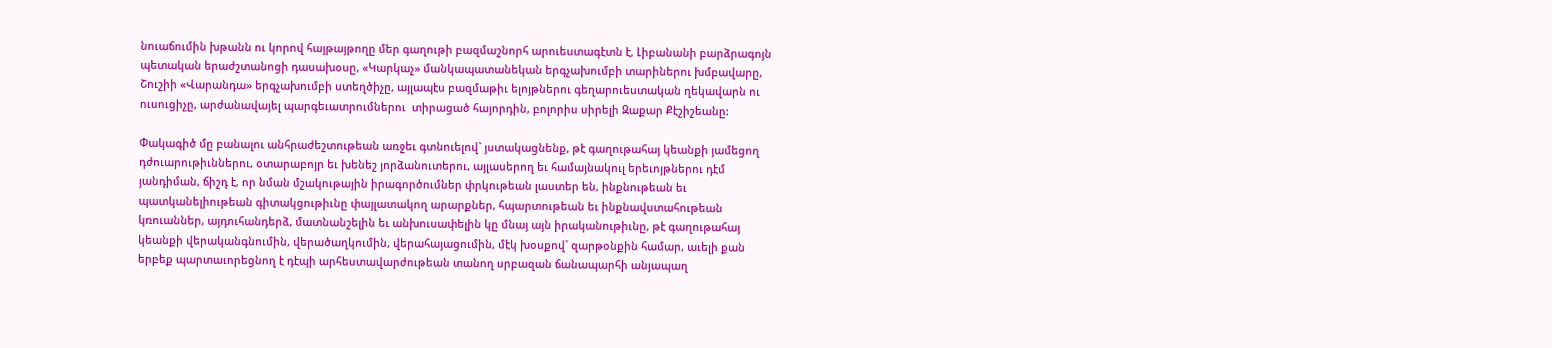նուաճումին խթանն ու կորով հայթայթողը մեր գաղութի բազմաշնորհ արուեստագէտն է, Լիբանանի բարձրագոյն պետական երաժշտանոցի դասախօսը, «Կարկաչ» մանկապատանեկան երգչախումբի տարիներու խմբավարը, Շուշիի «Վարանդա» երգչախումբի ստեղծիչը, այլապէս բազմաթիւ ելոյթներու գեղարուեստական ղեկավարն ու ուսուցիչը, արժանավայել պարգեւատրումներու  տիրացած հայորդին, բոլորիս սիրելի Զաքար Քէշիշեանը:

Փակագիծ մը բանալու անհրաժեշտութեան առջեւ գտնուելով` յստակացնենք, թէ գաղութահայ կեանքի յամեցող դժուարութիւններու, օտարաբոյր եւ խենեշ յորձանուտերու, այլասերող եւ համայնակուլ երեւոյթներու դէմ յանդիման, ճիշդ է, որ նման մշակութային իրագործումներ փրկութեան լաստեր են, ինքնութեան եւ պատկանելիութեան գիտակցութիւնը փայլատակող արարքներ, հպարտութեան եւ ինքնավստահութեան կռուաններ, այդուհանդերձ, մատնանշելին եւ անխուսափելին կը մնայ այն իրականութիւնը, թէ գաղութահայ կեանքի վերականգնումին, վերածաղկումին, վերահայացումին, մէկ խօսքով` զարթօնքին համար, աւելի քան երբեք պարտաւորեցնող է դէպի արհեստավարժութեան տանող սրբազան ճանապարհի անյապաղ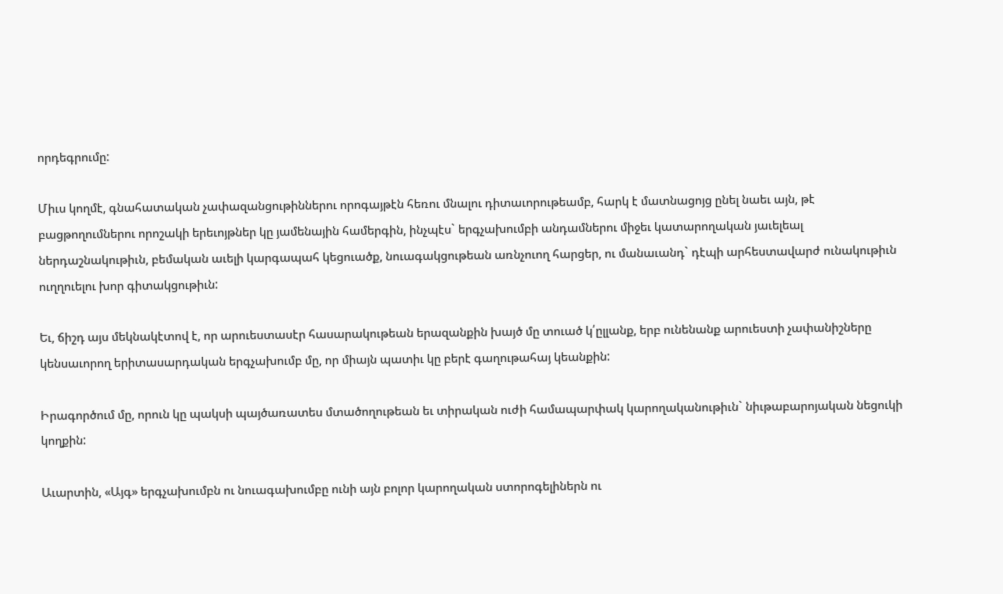որդեգրումը:

Միւս կողմէ, գնահատական չափազանցութիններու որոգայթէն հեռու մնալու դիտաւորութեամբ, հարկ է մատնացոյց ընել նաեւ այն, թէ բացթողումներու որոշակի երեւոյթներ կը յամենային համերգին, ինչպէս` երգչախումբի անդամներու միջեւ կատարողական յաւելեալ ներդաշնակութիւն, բեմական աւելի կարգապահ կեցուածք, նուագակցութեան առնչուող հարցեր, ու մանաւանդ` դէպի արհեստավարժ ունակութիւն ուղղուելու խոր գիտակցութիւն:

Եւ, ճիշդ այս մեկնակէտով է, որ արուեստասէր հասարակութեան երազանքին խայծ մը տուած կ՛ըլլանք, երբ ունենանք արուեստի չափանիշները կենսաւորող երիտասարդական երգչախումբ մը, որ միայն պատիւ կը բերէ գաղութահայ կեանքին:

Իրագործում մը, որուն կը պակսի պայծառատես մտածողութեան եւ տիրական ուժի համապարփակ կարողականութիւն` նիւթաբարոյական նեցուկի կողքին:

Աւարտին, «Այգ» երգչախումբն ու նուագախումբը ունի այն բոլոր կարողական ստորոգելիներն ու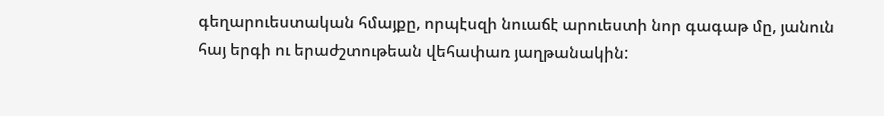գեղարուեստական հմայքը, որպէսզի նուաճէ արուեստի նոր գագաթ մը, յանուն հայ երգի ու երաժշտութեան վեհափառ յաղթանակին: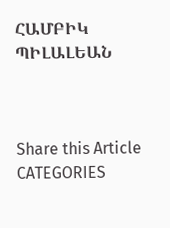ՀԱՄԲԻԿ ՊԻԼԱԼԵԱՆ



Share this Article
CATEGORIES